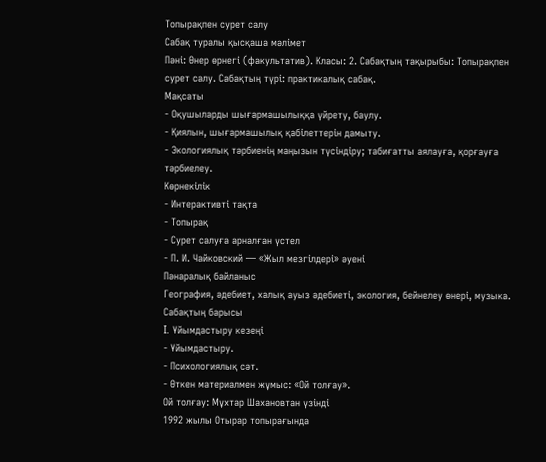Топырақпен сурет салу
Сабақ туралы қысқаша мәлімет
Пәні: Өнер өрнегі (факультатив). Класы: 2. Сабақтың тақырыбы: Топырақпен сурет салу. Сабақтың түрі: практикалық сабақ.
Мақсаты
- Оқушыларды шығармашылыққа үйрету, баулу.
- Қиялын, шығармашылық қабілеттерін дамыту.
- Экологиялық тәрбиенің маңызын түсіндіру; табиғатты аялауға, қорғауға тәрбиелеу.
Көрнекілік
- Интерактивті тақта
- Топырақ
- Сурет салуға арналған үстел
- П. И. Чайковский — «Жыл мезгілдері» әуені
Пәнаралық байланыс
География, әдебиет, халық ауыз әдебиеті, экология, бейнелеу өнері, музыка.
Сабақтың барысы
I. Ұйымдастыру кезеңі
- Ұйымдастыру.
- Психологиялық сәт.
- Өткен материалмен жұмыс: «Ой толғау».
Ой толғау: Мұхтар Шахановтан үзінді
1992 жылы Отырар топырағында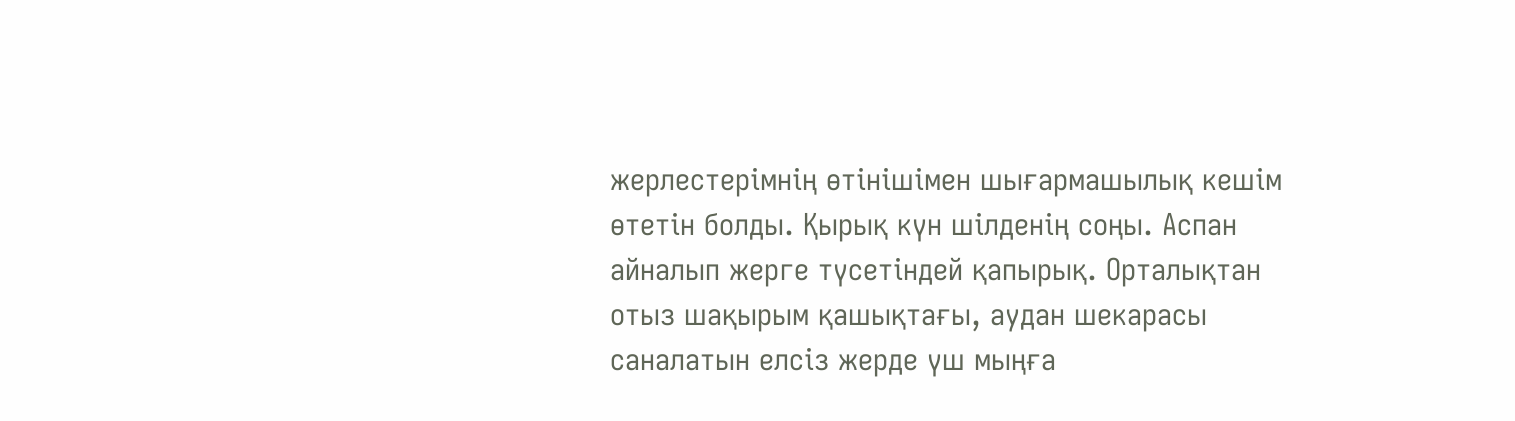жерлестерімнің өтінішімен шығармашылық кешім өтетін болды. Қырық күн шілденің соңы. Аспан айналып жерге түсетіндей қапырық. Орталықтан отыз шақырым қашықтағы, аудан шекарасы саналатын елсіз жерде үш мыңға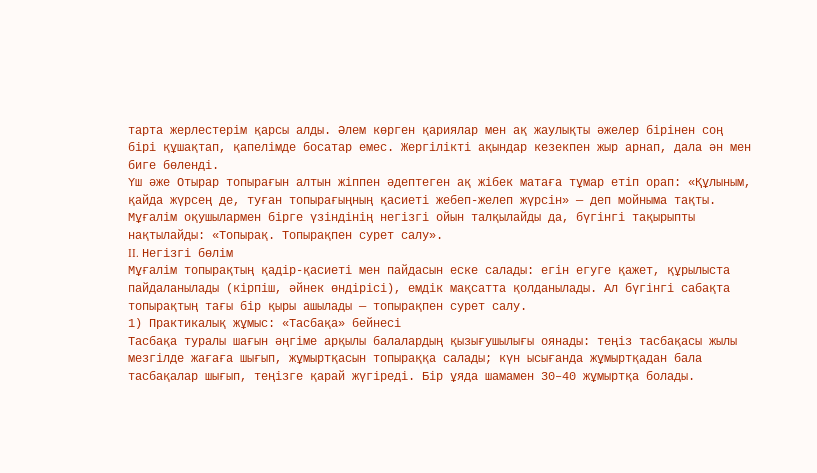тарта жерлестерім қарсы алды. Әлем көрген қариялар мен ақ жаулықты әжелер бірінен соң бірі құшақтап, қапелімде босатар емес. Жергілікті ақындар кезекпен жыр арнап, дала ән мен биге бөленді.
Үш әже Отырар топырағын алтын жіппен әдептеген ақ жібек матаға тұмар етіп орап: «Құлыным, қайда жүрсең де, туған топырағыңның қасиеті жебеп-желеп жүрсін» — деп мойныма тақты.
Мұғалім оқушылармен бірге үзіндінің негізгі ойын талқылайды да, бүгінгі тақырыпты нақтылайды: «Топырақ. Топырақпен сурет салу».
II. Негізгі бөлім
Мұғалім топырақтың қадір-қасиеті мен пайдасын еске салады: егін егуге қажет, құрылыста пайдаланылады (кірпіш, әйнек өндірісі), емдік мақсатта қолданылады. Ал бүгінгі сабақта топырақтың тағы бір қыры ашылады — топырақпен сурет салу.
1) Практикалық жұмыс: «Тасбақа» бейнесі
Тасбақа туралы шағын әңгіме арқылы балалардың қызығушылығы оянады: теңіз тасбақасы жылы мезгілде жағаға шығып, жұмыртқасын топыраққа салады; күн ысығанда жұмыртқадан бала тасбақалар шығып, теңізге қарай жүгіреді. Бір ұяда шамамен 30–40 жұмыртқа болады.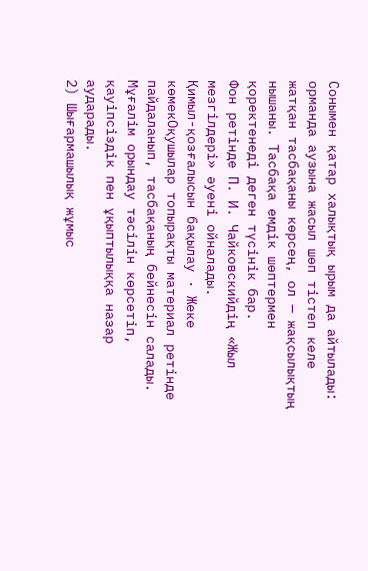Сонымен қатар халықтық ырым да айтылады: орманда аузына жасыл шөп тістеп келе жатқан тасбақаны көрсең, ол — жақсылықтың нышаны. Тасбақа емдік шөптермен қоректенеді деген түсінік бар.
Фон ретінде П. И. Чайковскийдің «Жыл мезгілдері» әуені ойналады.
Қимыл-қозғалысын бақылау · Жеке көмекОқушылар топырақты материал ретінде пайдаланып, тасбақаның бейнесін салады. Мұғалім орындау тәсілін көрсетіп, қауіпсіздік пен ұқыптылыққа назар аударады.
2) Шығармашылық жұмыс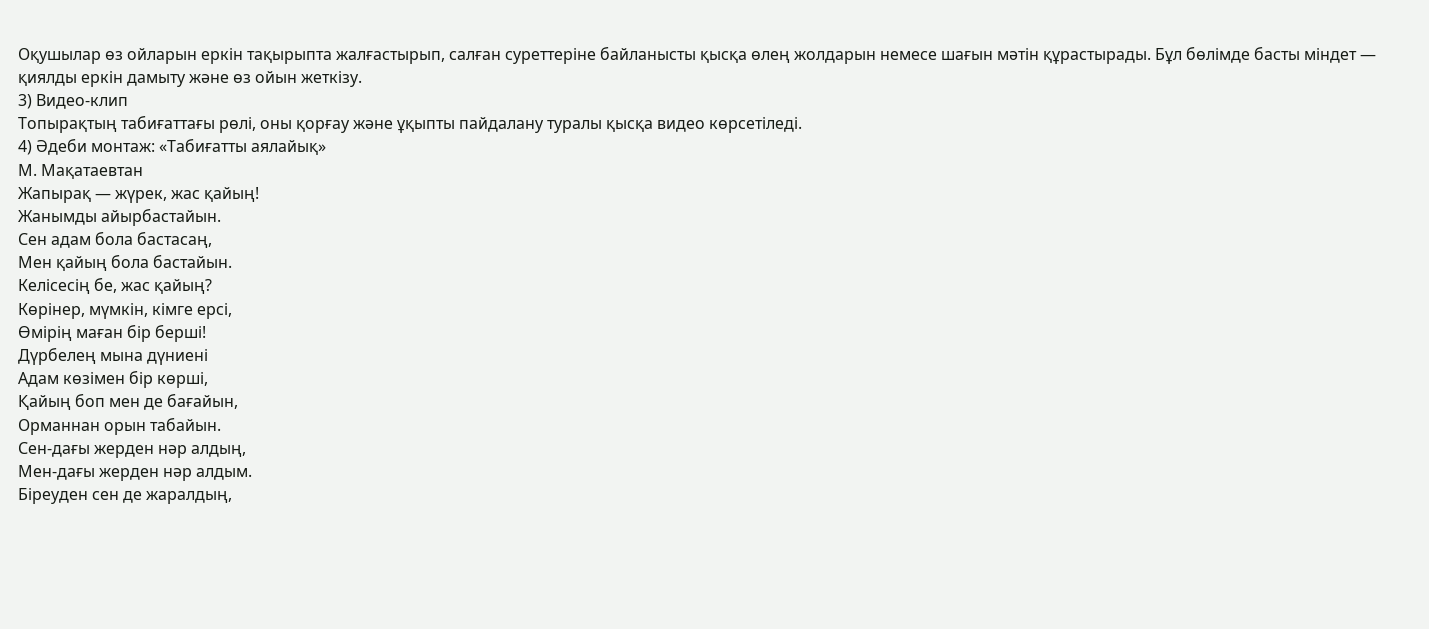Оқушылар өз ойларын еркін тақырыпта жалғастырып, салған суреттеріне байланысты қысқа өлең жолдарын немесе шағын мәтін құрастырады. Бұл бөлімде басты міндет — қиялды еркін дамыту және өз ойын жеткізу.
3) Видео-клип
Топырақтың табиғаттағы рөлі, оны қорғау және ұқыпты пайдалану туралы қысқа видео көрсетіледі.
4) Әдеби монтаж: «Табиғатты аялайық»
М. Мақатаевтан
Жапырақ — жүрек, жас қайың!
Жанымды айырбастайын.
Сен адам бола бастасаң,
Мен қайың бола бастайын.
Келісесің бе, жас қайың?
Көрінер, мүмкін, кімге ерсі,
Өмірің маған бір берші!
Дүрбелең мына дүниені
Адам көзімен бір көрші,
Қайың боп мен де бағайын,
Орманнан орын табайын.
Сен-дағы жерден нәр алдың,
Мен-дағы жерден нәр алдым.
Біреуден сен де жаралдың,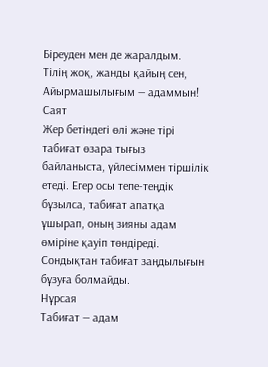Біреуден мен де жаралдым.
Тілің жоқ, жанды қайың сен,
Айырмашылығым — адаммын!
Саят
Жер бетіндегі өлі және тірі табиғат өзара тығыз байланыста, үйлесіммен тіршілік етеді. Егер осы тепе-теңдік бұзылса, табиғат апатқа ұшырап, оның зияны адам өміріне қауіп төндіреді. Сондықтан табиғат заңдылығын бұзуға болмайды.
Нұрсая
Табиғат — адам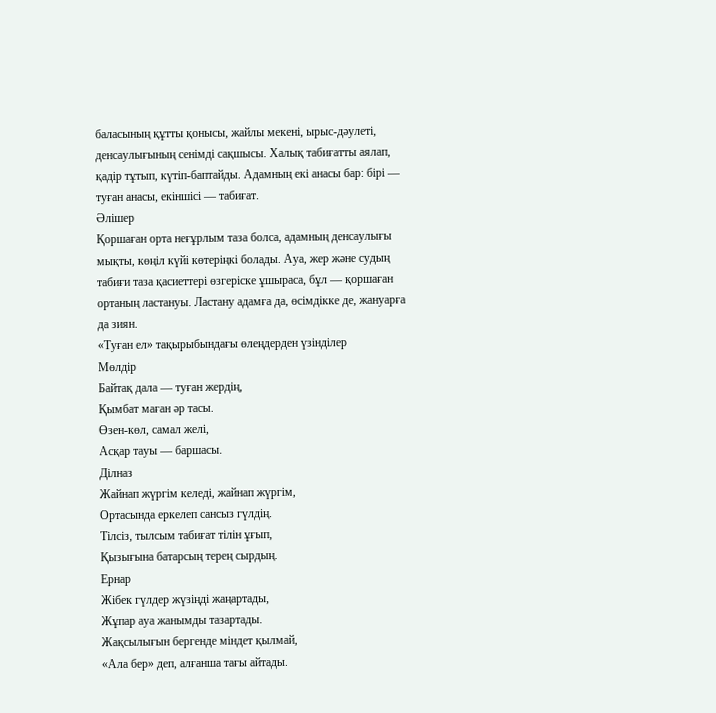баласының құтты қонысы, жайлы мекені, ырыс-дәулеті, денсаулығының сенімді сақшысы. Халық табиғатты аялап, қадір тұтып, күтіп-баптайды. Адамның екі анасы бар: бірі — туған анасы, екіншісі — табиғат.
Әлішер
Қоршаған орта неғұрлым таза болса, адамның денсаулығы мықты, көңіл күйі көтеріңкі болады. Ауа, жер және судың табиғи таза қасиеттері өзгеріске ұшыраса, бұл — қоршаған ортаның ластануы. Ластану адамға да, өсімдікке де, жануарға да зиян.
«Туған ел» тақырыбындағы өлеңдерден үзінділер
Мөлдір
Байтақ дала — туған жердің,
Қымбат маған әр тасы.
Өзен-көл, самал желі,
Асқар тауы — баршасы.
Ділназ
Жайнап жүргім келеді, жайнап жүргім,
Ортасында еркелеп сансыз гүлдің.
Тілсіз, тылсым табиғат тілін ұғып,
Қызығына батарсың терең сырдың.
Ернар
Жібек гүлдер жүзіңді жаңартады,
Жұпар ауа жанымды тазартады.
Жақсылығын бергенде міндет қылмай,
«Ала бер» деп, алғанша тағы айтады.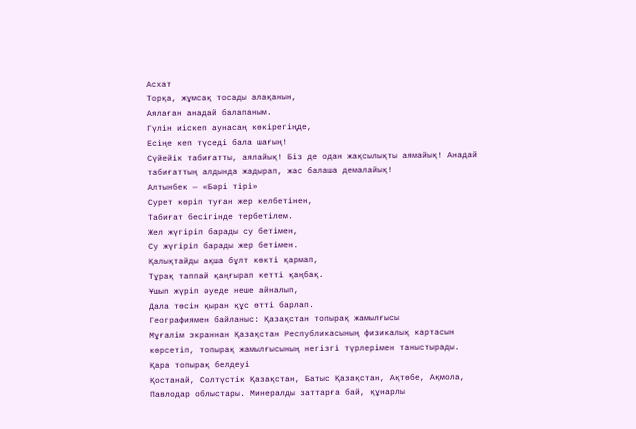Асхат
Торқа, жұмсақ тосады алақанын,
Аялаған анадай балапаным.
Гүлін иіскеп аунасаң көкірегіңде,
Есіңе кеп түседі бала шағың!
Сүйейік табиғатты, аялайық! Біз де одан жақсылықты аямайық! Анадай табиғаттың алдында жадырап, жас балаша демалайық!
Алтынбек — «Бәрі тірі»
Сурет көріп туған жер келбетінен,
Табиғат бесігінде тербетілем.
Жел жүгіріп барады су бетімен,
Су жүгіріп барады жер бетімен.
Қалықтайды ақша бұлт көкті қармап,
Тұрақ таппай қаңғырап кетті қаңбақ.
Ұшып жүріп әуеде неше айналып,
Дала төсін қыран құс өтті барлап.
Географиямен байланыс: Қазақстан топырақ жамылғысы
Мұғалім экраннан Қазақстан Республикасының физикалық картасын көрсетіп, топырақ жамылғысының негізгі түрлерімен таныстырады.
Қара топырақ белдеуі
Қостанай, Солтүстік Қазақстан, Батыс Қазақстан, Ақтөбе, Ақмола, Павлодар облыстары. Минералды заттарға бай, құнарлы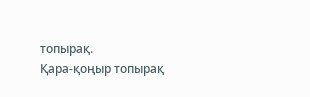топырақ.
Қара-қоңыр топырақ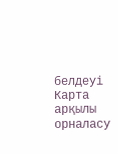белдеуі
Карта арқылы орналасу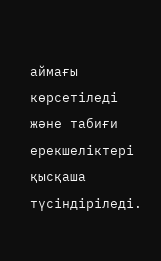аймағы көрсетіледі және табиғи ерекшеліктері қысқаша түсіндіріледі.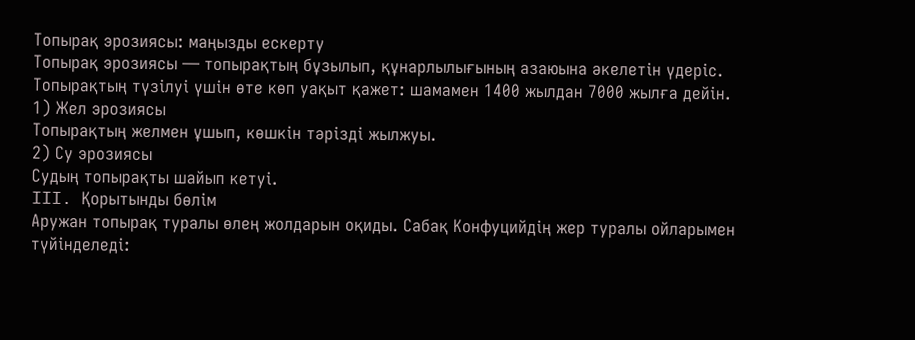Топырақ эрозиясы: маңызды ескерту
Топырақ эрозиясы — топырақтың бұзылып, құнарлылығының азаюына әкелетін үдеріс. Топырақтың түзілуі үшін өте көп уақыт қажет: шамамен 1400 жылдан 7000 жылға дейін.
1) Жел эрозиясы
Топырақтың желмен ұшып, көшкін тәрізді жылжуы.
2) Су эрозиясы
Судың топырақты шайып кетуі.
III. Қорытынды бөлім
Аружан топырақ туралы өлең жолдарын оқиды. Сабақ Конфуцийдің жер туралы ойларымен түйінделеді: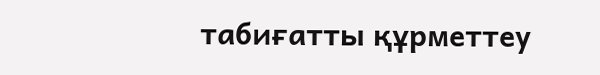табиғатты құрметтеу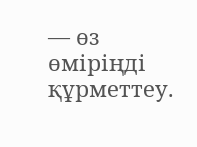— өз өміріңді құрметтеу.